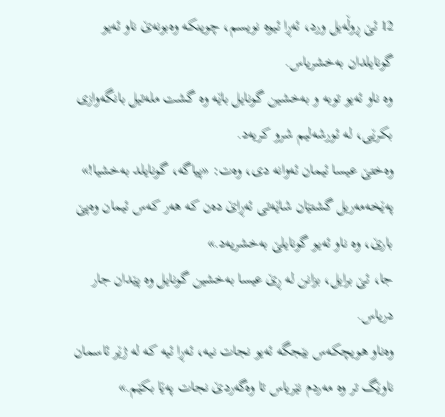12 ئێ ڕوڵەیل ورد، ئەڕا ئیوه نویسم، چوینکه وەبونەێ ناو ئەیو گونایلدان بەخشریاس.
وه ناو ئەیو توبه و بەخشین گونایل باێه وه گشت ملەتیل بانگەوازی بکرێی، له ئورشەلیم شرو کریەد.
وەختێ عیسا ئیمان ئەوانه دی، وەت: «پیاگه، گونایلد بەخشیا!»
پەێخەمەریل گشتێان شاێەتی ئەڕاێ دەن که هەر کەس ئیمان وەپێ بارێ، وه ناو ئەیو گونایلێ بەخشریەد.»
جا، ئێ برایل، بزانن له ڕێ عیسا بەخشین گونایل وه پێدان جار دریاس.
وەناو هویچکەس بێجگه ئەیو نجات نیه، ئەڕا ئیه که له ژێر ئاسمان ناوێگ تر وه مەردم نێریاس تا وەگەردێ نجات پەێا بکێم.»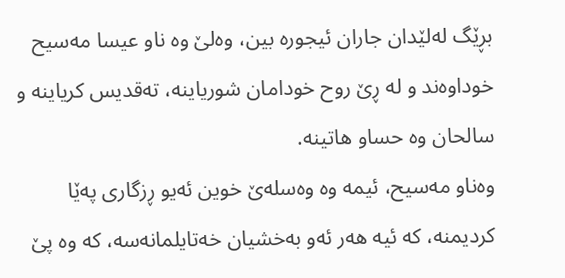بڕێگ لەلێدان جاران ئیجوره بین، وەلێ وه ناو عیسا مەسیح خوداوەند و له ڕێ روح خودامان شوریاینه، تەقدیس کریاینه و سالحان وه حساو هاتینه.
وەناو مەسیح، ئیمه وه وەسلەێ خوین ئەیو ڕزگاری پەێا کردیمنه، که ئیه هەر ئەو بەخشیان خەتایلمانەسه، که وه پێ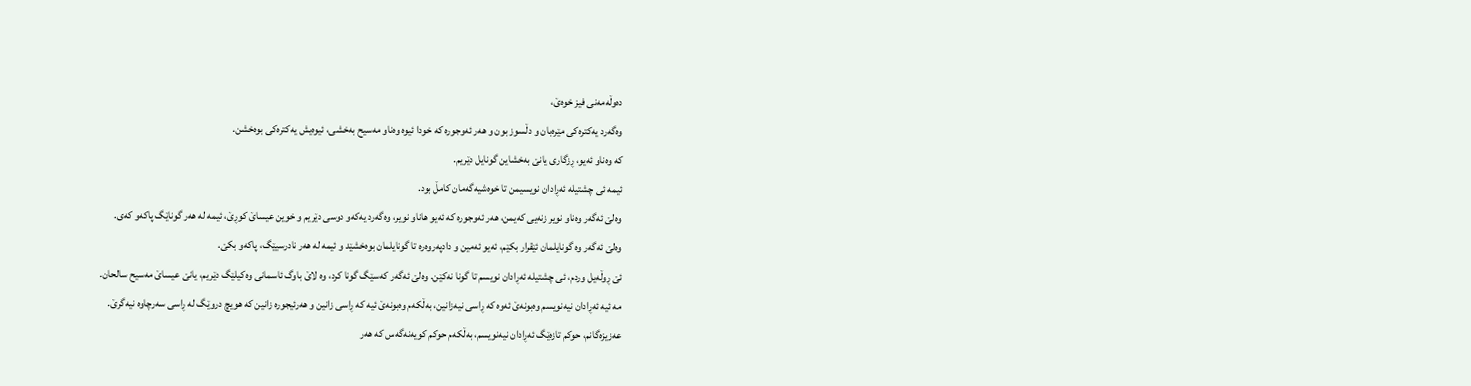دەوڵەمەنی فیز خوەێ،
وەگەرد یەکترەکی مێرەبان و دڵسوز بون و هەر ئەوجورە که خودا ئیوه وەناو مەسیح بەخشی، ئیوەیش یەکترەکی بوەخشن.
که وەناو ئەیو، ڕزگاری یانێ بەخشاین گونایل دێریم.
ئیمه ئی چشتیله ئەڕادان نویسیمن تا خوەشیەگەمان کامڵ بود.
وەلێ ئەگەر وەناو نویر زنەیی کەیمن، هەر ئەوجورە که ئەیو هاناو نویر، وەگەرد یەکەو دوسی دێریم و خوین عیساێ کوڕێ، ئیمه له هەر گوناێگ پاکەو کەی.
وەلێ ئەگەر وه گونایلمان ئێقرار بکێم، ئەیو ئەمین و دادپەروەره تا گونایلمان بوەخشێد و ئیمه له هەر نادرسیێگ، پاکەو بکێ.
ئێ ڕوڵەیل وردم، ئی چشتیله ئەڕادان نویسم تا گونا نەکێن. وەلێ ئەگەر کەسێگ گونا کرد، وه لاێ باوگ ئاسمانی وەکیلێگ دێریم، یانێ عیساێ مەسیح سالحان.
مه ئیه ئەڕادان نیەنویسم وەبونەێ ئەوه که ڕاسی نیەزانین، بەڵکەم وەبونەێ ئیه که ڕاسی زانین و هەرئیجوره زانین که هویچ دروێگ له ڕاسی سەرچاوه نیەگرێ.
عەزیزەگانم، حوکم تازەێگ ئەڕادان نیەنویسم، بەڵکەم حوکم کویەنەگەس که هەر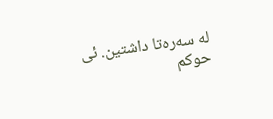له سەرەتا داشتین. ئی حوکم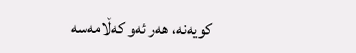کویەنه، هەر ئەو کەڵامەسه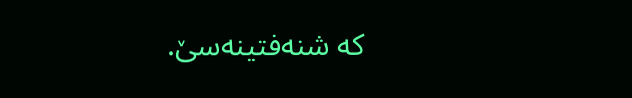که شنەفتینەسێ.